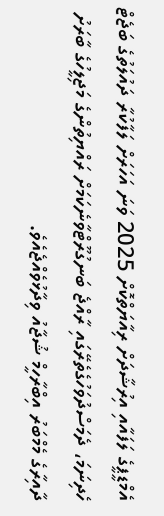އެމްޑީޕީގެ ލަފައާއި އިރުޝާދަށް ރިއާޔަތްކޮށް 2025 ވަނަ އަހަރަށް ލަފާކުރާ ދައުލަތުގެ ބަޖެޓް ހެދިނަމަ، ދެމަސްދުވަހުގެތެރޭގައި ރާއްޖެ ބަނގުރޫޓްވާނެކަމަށް ރައްޔިތުންގެ މަޖިލީހުގެ ބާރަށު ދާއިރާގެ މެމްބަރު އިބްރާހީމް ޝުޖާއު ވިދާޅުވެއްޖެއެވެ.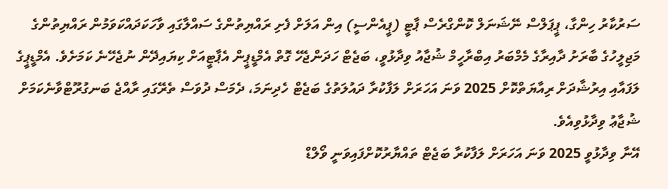ސަރުކާރު ހިންގާ، ޕީޕަލްސް ނޭޝަނަލް ކޮންގްރެސް ޕާޓީ (ޕީއެންސީ) އިން އަލަށް ފެށި ރައްޔިތުންގެ ސައްލާގައި ވާހަކަދައްކަވަމުން ރައްޔިތުންގެ މަޖިލީހުގެ ބާރަށު ދާއިރާގެ މެމްބަރު އިބްރާހީމް ޝުޖާއު ވިދާޅުވީ، ބަޖެޓް ހަދަންޖެހޭ ގޮތް އެމްޑީޕީން އެޕާޓީއަށް ކިޔައިދޭން ނުޖެހޭނެ ކަމަށެވެ. އެމްޑީޕީގެ ލަފައާއި އިރުޝާދަށް ރިއާޔަތްކޮށް 2025 ވަނަ އަހަރަށް ލަފާކުރާ ދައުލަތުގެ ބަޖެޓް ހެދިނަމަ، ދެމަސް ދުވަސް ތެރޭގައި ރާއްޖެ ބަނގުރޫޓްވާނެކަމަށް ޝުޖާޢު ވިދާޅުވިއެވެ.
އޭނާ ވިދާޅުވީ 2025 ވަނަ އަހަރަށް ލަފާކުރާ ބަޖެޓް ތައްޔާރުކޮށްފައިވަނީ ވޯލްޑް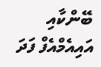ބޭންކާއި އައިއެމްއެފް ފަދަ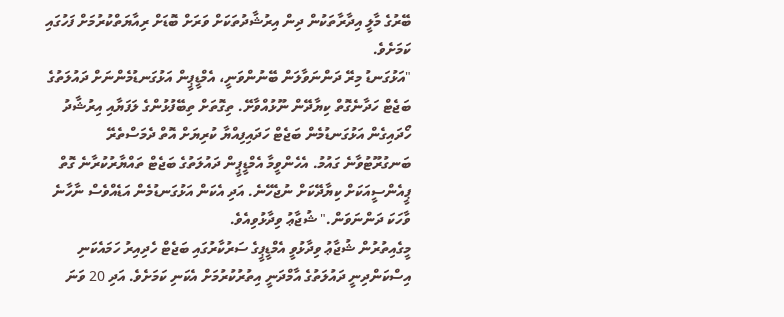ބޭރުގެ މާލީ އިދާރާތަކުން ދިން އިރުޝާދުތަކަށް ވަރަށް ބޮޑަށް ރިއާޔަތްކުރުމަށް ފަހުގައި ކަމަށެވެ.
"އަޅުގަނޑު މިރޭ ދަންނަވާލަން ބޭނުންވަނީ، އެމްޑީޕީން އަޅުގަނޑުމެންނަށް ދައުލަތުގެ ބަޖެޓް ހަދާނެގޮތް ކިޔާދޭން ނޫޅުއްވާށޭ. ތިގޮތަށް ތިބޭފުޅުންގެ ލަފަޔާއި އިރުޝާދު ހޯދައިގެން އަޅުގަނޑުމެން ބަޖެޓް ހަދައިފިއްޔާ ކުރިޔަށް އޮތް ދެމަސްތެރޭ ބަނގުރޫޓުވާނެ ގައުމު. އެހެންވީމާ އެމްޑީޕީން ދައުލަތުގެ ބަޖެޓް ތައްޔާރުކުރާނެ ގޮތް ޕީއެންސީއަކަށް ކިޔާދޭކަށް ނުޖެހޭނެ. އަދި އެކަން އަޅުގަނޑުމެން އަޑެއްވެސް ނާހާނެ ވާހަކަ ދަންނަވަން." ޝުޖާޢު ވިދާޅުވިއެވެ.
މީގެއިތުރުން ޝުޖާޢު ވިދާޅުވީ އެމްޑީޕީގެ ސަރުކާރުގައި ބަޖެޓް ހެދިއިރު ހަމައެކަނި އިސްކަންދިނީ ދައުލަތުގެ އާމްދަނީ އިތުރުކުރުމަށް އެކަނި ކަމަށެވެ. އަދި 20 ވަނަ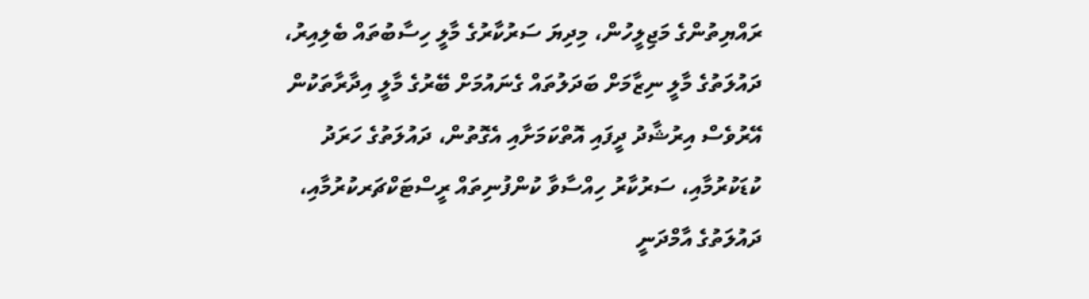ރައްޔިތުންގެ މަޖިލީހުން، މިދިޔަ ސަރުކާރުގެ މާލީ ހިސާބުތައް ބެލިއިރު، ދައުލަތުގެ މާލީ ނިޒާމަށް ބަދަލުތައް ގެނައުމަށް ބޭރުގެ މާލީ އިދާރާތަކުން އޭރުވެސް އިރުޝާދު ދީފައި އޮތްކަމަށާއި އެގޮތުން، ދައުލަތުގެ ހަރަދު ކުޑަކުރުމާއި، ސަރުކާރު ހިއްސާވާ ކުންފުނިތައް ރީސްޓަކްޗަރކުރުމާއި، ދައުލަތުގެ އާމްދަނީ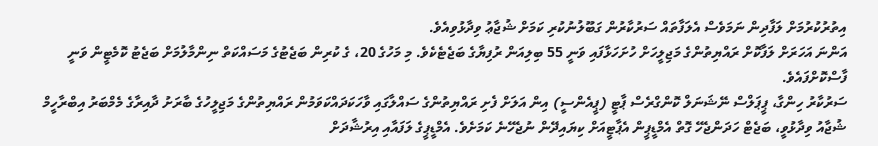އިތުރުކުރުމަށް ލަފާދިން ނަމަވެސް އެލަފާތައް ސަރުކާރުން ގަބޫލުނުކުރި ކަމަށް ޝުޖާޢު ވިދާޅުވިއެވެ.
އަންނަ އަހަރަށް ލަފާކޮށް ރައްޔިތުންގެ މަޖިލީހަށް ހުށަހަޅާފައި ވަނީ 55 ބިލިއަން ރުފިޔާގެ ބަޖެޓެކެވެ. މި މަހުގެ 20، ގެ ކުރިން ބަޖެޓުގެ މަސައްކަތް ނިންމާލުމަށް ބަޖެޓު ކޮމެޓީން ވަނީ ފާސްކޮށްފައެވެ.
ސަރުކާރު ހިންގާ، ޕީޕަލްސް ނޭޝަނަލް ކޮންގްރެސް ޕާޓީ (ޕީއެންސީ) އިން އަލަށް ފެށި ރައްޔިތުންގެ ސައްލާގައި ވާހަކަދައްކަވަމުން ރައްޔިތުންގެ މަޖިލީހުގެ ބާރަށު ދާއިރާގެ މެމްބަރު އިބްރާހީމް ޝުޖާއު ވިދާޅުވީ، ބަޖެޓް ހަދަންޖެހޭ ގޮތް އެމްޑީޕީން އެޕާޓީއަށް ކިޔައިދޭން ނުޖެހޭނެ ކަމަށެވެ. އެމްޑީޕީގެ ލަފައާއި އިރުޝާދަށް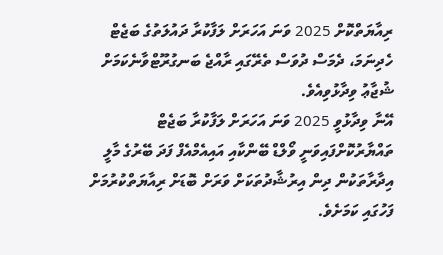ރިއާޔަތްކޮށް 2025 ވަނަ އަހަރަށް ލަފާކުރާ ދައުލަތުގެ ބަޖެޓް ހެދިނަމަ، ދެމަސް ދުވަސް ތެރޭގައި ރާއްޖެ ބަނގުރޫޓްވާނެކަމަށް ޝުޖާޢު ވިދާޅުވިއެވެ.
އޭނާ ވިދާޅުވީ 2025 ވަނަ އަހަރަށް ލަފާކުރާ ބަޖެޓް ތައްޔާރުކޮށްފައިވަނީ ވޯލްޑް ބޭންކާއި އައިއެމްއެފް ފަދަ ބޭރުގެ މާލީ އިދާރާތަކުން ދިން އިރުޝާދުތަކަށް ވަރަށް ބޮޑަށް ރިއާޔަތްކުރުމަށް ފަހުގައި ކަމަށެވެ.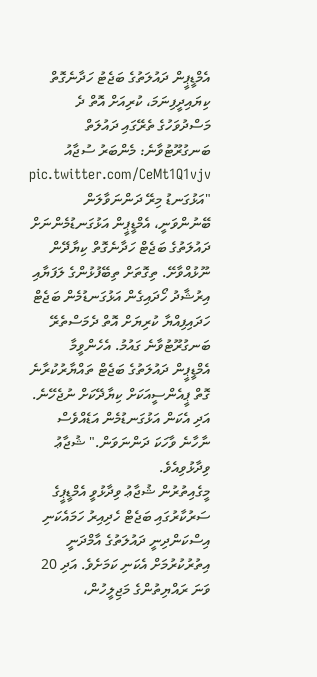އެމްޑީޕީން ދައުލަތުގެ ބަޖެޓު ހަދާނެގޮތް ކިޔައިދީފިނަމަ، ކުރިއަށް އޮތް ދެ މަސްދުވަހުގެ ތެރޭގައި ދައުލަތް ބަނގުރޫޓުވާނެ: މެންބަރު ސުޖާއު pic.twitter.com/CeMt1Q1vjv
"އަޅުގަނޑު މިރޭ ދަންނަވާލަން ބޭނުންވަނީ، އެމްޑީޕީން އަޅުގަނޑުމެންނަށް ދައުލަތުގެ ބަޖެޓް ހަދާނެގޮތް ކިޔާދޭން ނޫޅުއްވާށޭ. ތިގޮތަށް ތިބޭފުޅުންގެ ލަފަޔާއި އިރުޝާދު ހޯދައިގެން އަޅުގަނޑުމެން ބަޖެޓް ހަދައިފިއްޔާ ކުރިޔަށް އޮތް ދެމަސްތެރޭ ބަނގުރޫޓުވާނެ ގައުމު. އެހެންވީމާ އެމްޑީޕީން ދައުލަތުގެ ބަޖެޓް ތައްޔާރުކުރާނެ ގޮތް ޕީއެންސީއަކަށް ކިޔާދޭކަށް ނުޖެހޭނެ. އަދި އެކަން އަޅުގަނޑުމެން އަޑެއްވެސް ނާހާނެ ވާހަކަ ދަންނަވަން." ޝުޖާޢު ވިދާޅުވިއެވެ.
މީގެއިތުރުން ޝުޖާޢު ވިދާޅުވީ އެމްޑީޕީގެ ސަރުކާރުގައި ބަޖެޓް ހެދިއިރު ހަމައެކަނި އިސްކަންދިނީ ދައުލަތުގެ އާމްދަނީ އިތުރުކުރުމަށް އެކަނި ކަމަށެވެ. އަދި 20 ވަނަ ރައްޔިތުންގެ މަޖިލީހުން،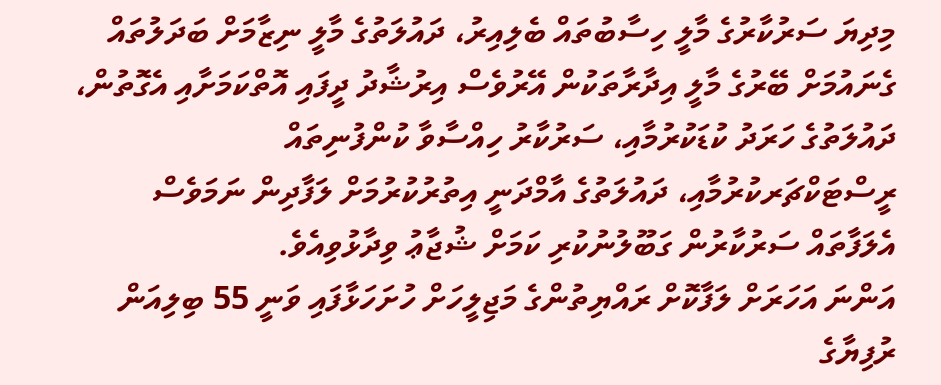މިދިޔަ ސަރުކާރުގެ މާލީ ހިސާބުތައް ބެލިއިރު، ދައުލަތުގެ މާލީ ނިޒާމަށް ބަދަލުތައް ގެނައުމަށް ބޭރުގެ މާލީ އިދާރާތަކުން އޭރުވެސް އިރުޝާދު ދީފައި އޮތްކަމަށާއި އެގޮތުން، ދައުލަތުގެ ހަރަދު ކުޑަކުރުމާއި، ސަރުކާރު ހިއްސާވާ ކުންފުނިތައް ރީސްޓަކްޗަރކުރުމާއި، ދައުލަތުގެ އާމްދަނީ އިތުރުކުރުމަށް ލަފާދިން ނަމަވެސް އެލަފާތައް ސަރުކާރުން ގަބޫލުނުކުރި ކަމަށް ޝުޖާޢު ވިދާޅުވިއެވެ.
އަންނަ އަހަރަށް ލަފާކޮށް ރައްޔިތުންގެ މަޖިލީހަށް ހުށަހަޅާފައި ވަނީ 55 ބިލިއަން ރުފިޔާގެ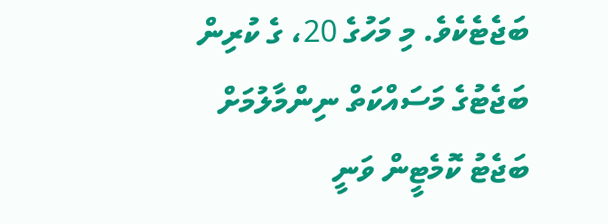ބަޖެޓެކެވެ. މި މަހުގެ 20، ގެ ކުރިން ބަޖެޓުގެ މަސައްކަތް ނިންމާލުމަށް ބަޖެޓު ކޮމެޓީން ވަނީ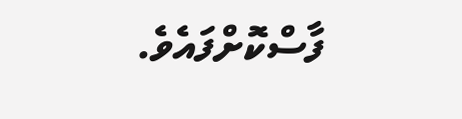ފާސްކޮށްފައެވެ.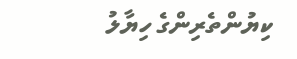ކިޔުންތެރިންގެ ހިޔާލު